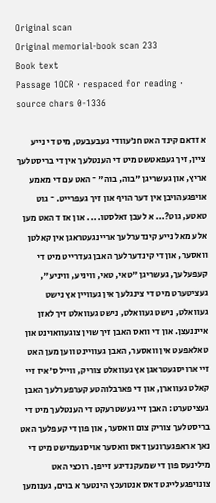Original scan
Original memorial-book scan 233
Book text
Passage 1OCR · respaced for reading · source chars 0-1336

א זדאם קינד האט חנ׳עוודי געבעבעט, מיט די נייע ציין, זיך געפאטשט מיט די הענטלעך אין די בריסטלעך אריץ, און געשריגן "בוה, בוה" ־ האט עם די מאמע אויפגעהויבן אין דער הויף און זיך געפרייט. ־ גוט טאטע, גוט?... א לעבן זאלסטו... . און אז ד האט מען אלע מאל נייע קינדערלעך אריינגעטראגן אין קאלטן וואסער, און די קינדערלעך האבן געדרייט מיט די קעפעלעך, געשריגן "טאי, טאי, וויניע, וויניע", געציטערט מיט די צינגלעך אין געוויין אץ נישט געוואלט, נישט געוואלט, נישט געוואלט זיך לאזן אייננעצן. און די וואס האבן זיך שוין צוגעוואוינט און טאלאפעט אין וואסער, האבן געוויינט ווען מען האט זיי ארויסגעטראגן אץ געוואלט צוריק, ווייל ס׳איז זיי קאלט געווארן, און די פארבלוהטע קערפערלעך האבן געציטערט: האבן זיי געשטרעקט די הענטלעך מיט די בריסטלעך צוריק צום וואסער, און פון די קעפלעך האט נאך אראפגערונען דאס וואסער אויסגעמישט מיט די מילינעס פון די שמעקנדיגע זייפן. רוכצי האט צונויפגעלייגט דאס אנטועכץ הינטער א בוים, גענומען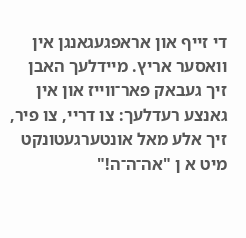די זייף און אראפגעגאנגן אין וואסער אריץ. מיידלעך האבן זיך געבאק פאר־ווייז און אין גאנצע רעדלעך: צו דריי, צו פיר, זיך אלע מאל אונטערגעטונקט מיט א ן "אה־ה־ה!"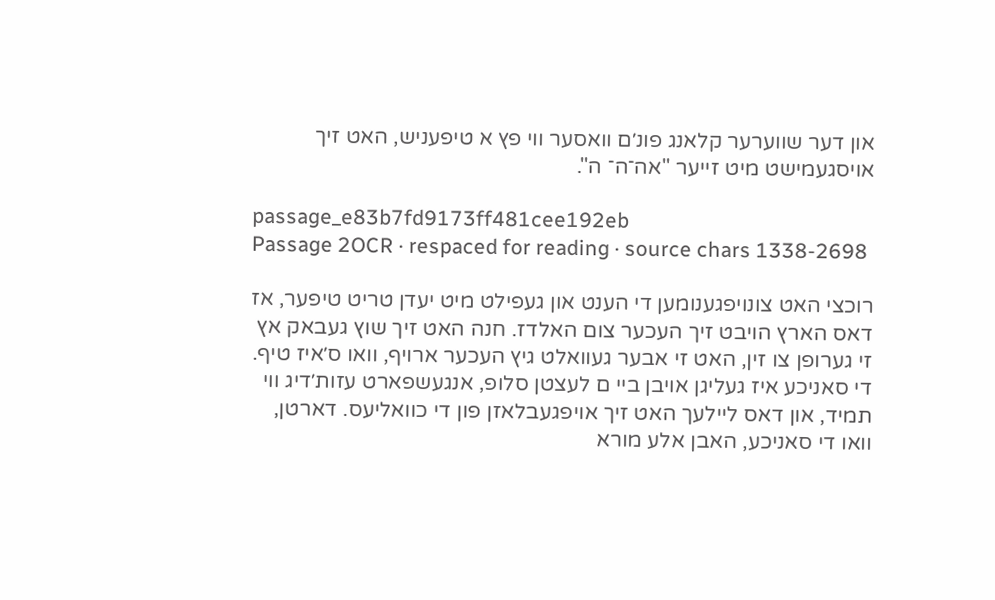און דער שווערער קלאנג פונ׳ם וואסער ווי פץ א טיפעניש, האט זיך אויסגעמישט מיט זייער "אה־ה־ ה".

passage_e83b7fd9173ff481cee192eb
Passage 2OCR · respaced for reading · source chars 1338-2698

רוכצי האט צונויפגענומען די הענט און געפילט מיט יעדן טריט טיפער, אז דאס הארץ הויבט זיך העכער צום האלדז. חנה האט זיך שוץ געבאק אץ זי גערופן צו זין, האט זי אבער געוואלט גיץ העכער ארויף, וואו ס׳איז טיף. די סאניכע איז געליגן אויבן ביי ם לעצטן סלופ, אנגעשפארט עזות׳דיג ווי תמיד, און דאס ליילעך האט זיך אויפגעבלאזן פון די כוואליעס. דארטן, וואו די סאניכע, האבן אלע מורא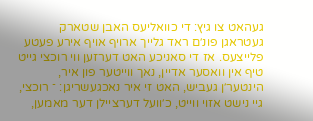געהאט צו גיץ: די כוואליעס האבן שטארק געטראגן פונ׳ם ראד גלייך ארויף אויף אירע פעטע פלייצעס. אז די סאניכע האט דערזען ווי רוכצי גייט טיף אין וואסער אדיין, נאך ווייטער פון איר, הינטער׳ן געביש, האט זי איר נאכגעשריגן: ־ רוכצי, גיי נישט אזוי ווייט, כ׳וועל דערציילן דער מאמען,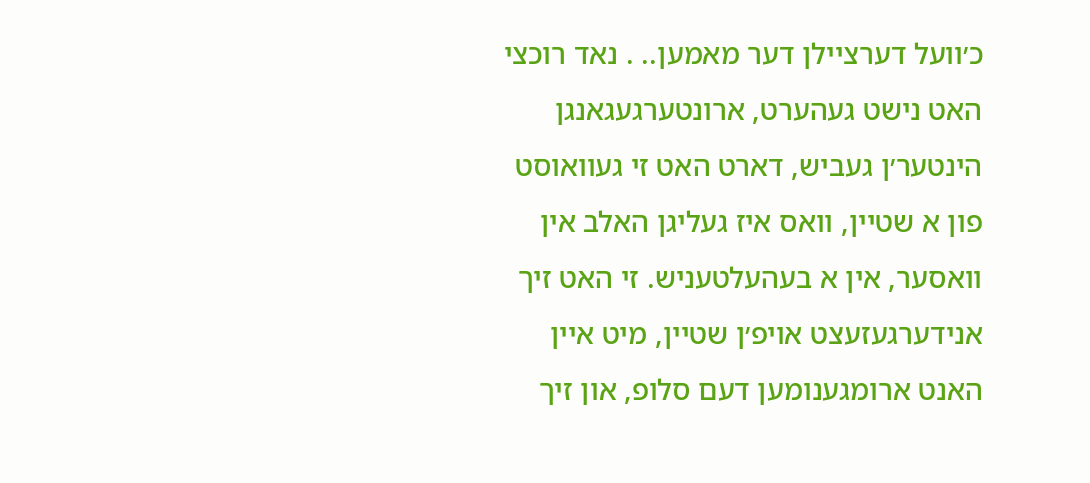כ׳וועל דערציילן דער מאמען.. . נאד רוכצי האט נישט געהערט, ארונטערגעגאנגן הינטער׳ן געביש, דארט האט זי געוואוסט פון א שטיין, וואס איז געליגן האלב אין וואסער, אין א בעהעלטעניש. זי האט זיך אנידערגעזעצט אויפ׳ן שטיין, מיט איין האנט ארומגענומען דעם סלופ, און זיך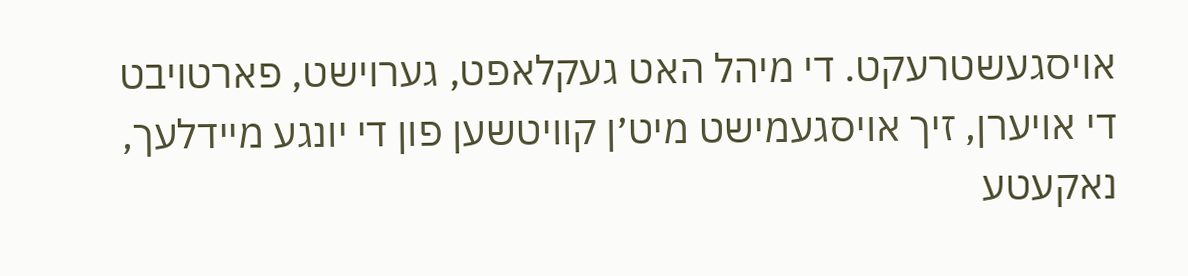אויסגעשטרעקט. די מיהל האט געקלאפט, גערוישט, פארטויבט די אויערן, זיך אויסגעמישט מיט׳ן קוויטשען פון די יונגע מיידלעך, נאקעטע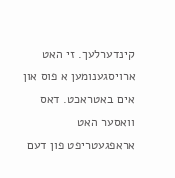קינדערלעך. זי האט ארויסגענומען א פוס און אים באטראכט. דאס וואסער האט אראפגעטריפט פון דעם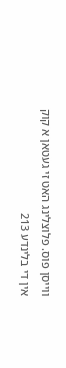ווייסן פוס. פלוצלינג האט זי געטאן א קוק אין די בלינדע 213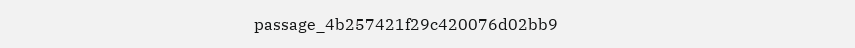passage_4b257421f29c420076d02bb9